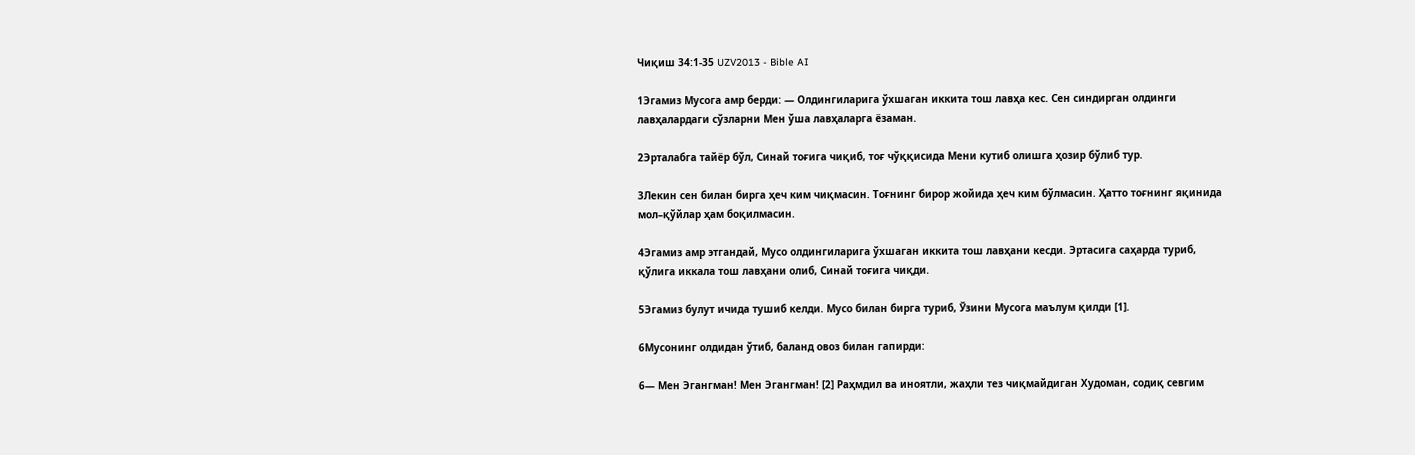Чиқиш 34:1-35 UZV2013 - Bible AI

1Эгамиз Мусога амр берди: — Олдингиларига ўхшаган иккита тош лавҳа кес. Сен синдирган олдинги лавҳалардаги сўзларни Мен ўша лавҳаларга ёзаман.

2Эрталабга тайёр бўл, Синай тоғига чиқиб, тоғ чўққисида Мени кутиб олишга ҳозир бўлиб тур.

3Лекин сен билан бирга ҳеч ким чиқмасин. Тоғнинг бирор жойида ҳеч ким бўлмасин. Ҳатто тоғнинг яқинида мол–қўйлар ҳам боқилмасин.

4Эгамиз амр этгандай, Мусо олдингиларига ўхшаган иккита тош лавҳани кесди. Эртасига саҳарда туриб, қўлига иккала тош лавҳани олиб, Синай тоғига чиқди.

5Эгамиз булут ичида тушиб келди. Мусо билан бирга туриб, Ўзини Мусога маълум қилди [1].

6Мусонинг олдидан ўтиб, баланд овоз билан гапирди:

6— Мен Эгангман! Мен Эгангман! [2] Раҳмдил ва иноятли, жаҳли тез чиқмайдиган Худоман, содиқ севгим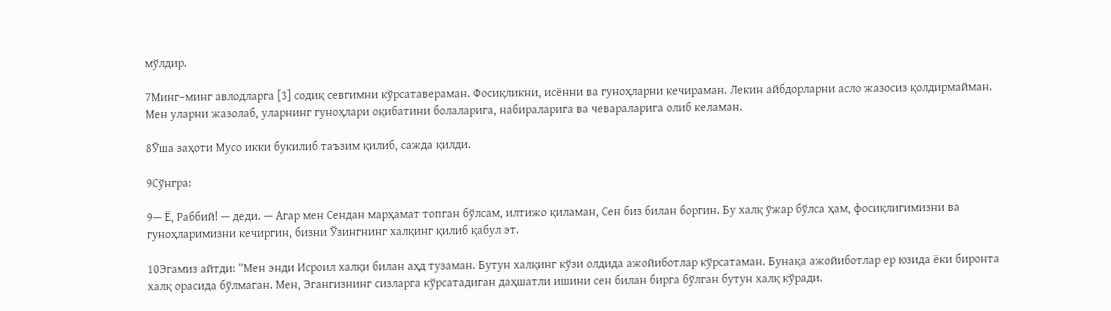мўлдир.

7Минг–минг авлодларга [3] содиқ севгимни кўрсатавераман. Фосиқликни, исённи ва гуноҳларни кечираман. Лекин айбдорларни асло жазосиз қолдирмайман. Мен уларни жазолаб, уларнинг гуноҳлари оқибатини болаларига, набираларига ва чевараларига олиб келаман.

8Ўша заҳоти Мусо икки букилиб таъзим қилиб, сажда қилди.

9Сўнгра:

9— Ё, Раббий! — деди. — Агар мен Сендан марҳамат топган бўлсам, илтижо қиламан, Сен биз билан боргин. Бу халқ ўжар бўлса ҳам, фосиқлигимизни ва гуноҳларимизни кечиргин, бизни Ўзингнинг халқинг қилиб қабул эт.

10Эгамиз айтди: “Мен энди Исроил халқи билан аҳд тузаман. Бутун халқинг кўзи олдида ажойиботлар кўрсатаман. Бунақа ажойиботлар ер юзида ёки биронта халқ орасида бўлмаган. Мен, Эгангизнинг сизларга кўрсатадиган даҳшатли ишини сен билан бирга бўлган бутун халқ кўради.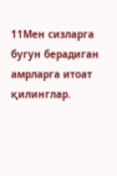11Мен сизларга бугун берадиган амрларга итоат қилинглар.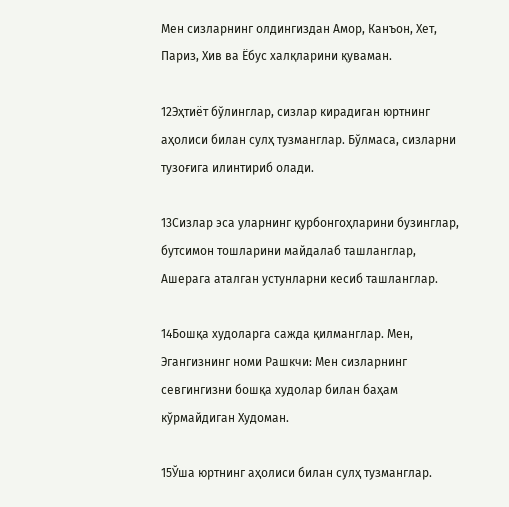Мен сизларнинг олдингиздан Амор, Канъон, Хет, Париз, Хив ва Ёбус халқларини қуваман.

12Эҳтиёт бўлинглар, сизлар кирадиган юртнинг аҳолиси билан сулҳ тузманглар. Бўлмаса, сизларни тузоғига илинтириб олади.

13Сизлар эса уларнинг қурбонгоҳларини бузинглар, бутсимон тошларини майдалаб ташланглар, Ашерага аталган устунларни кесиб ташланглар.

14Бошқа худоларга сажда қилманглар. Мен, Эгангизнинг номи Рашкчи: Мен сизларнинг севгингизни бошқа худолар билан баҳам кўрмайдиган Худоман.

15Ўша юртнинг аҳолиси билан сулҳ тузманглар.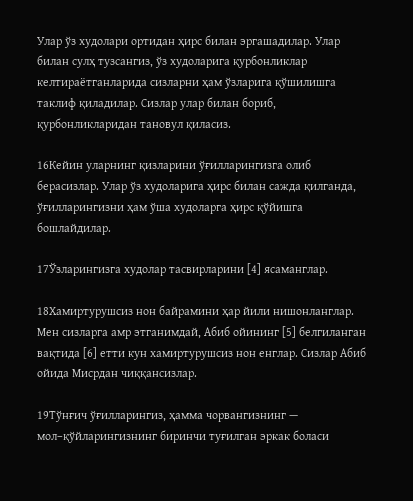Улар ўз худолари ортидан ҳирс билан эргашадилар. Улар билан сулҳ тузсангиз, ўз худоларига қурбонликлар келтираётганларида сизларни ҳам ўзларига қўшилишга таклиф қиладилар. Сизлар улар билан бориб, қурбонликларидан тановул қиласиз.

16Кейин уларнинг қизларини ўғилларингизга олиб берасизлар. Улар ўз худоларига ҳирс билан сажда қилганда, ўғилларингизни ҳам ўша худоларга ҳирс қўйишга бошлайдилар.

17Ўзларингизга худолар тасвирларини [4] ясаманглар.

18Хамиртурушсиз нон байрамини ҳар йили нишонланглар. Мен сизларга амр этганимдай, Абиб ойининг [5] белгиланган вақтида [6] етти кун хамиртурушсиз нон енглар. Сизлар Абиб ойида Мисрдан чиққансизлар.

19Тўнғич ўғилларингиз, ҳамма чорвангизнинг — мол–қўйларингизнинг биринчи туғилган эркак боласи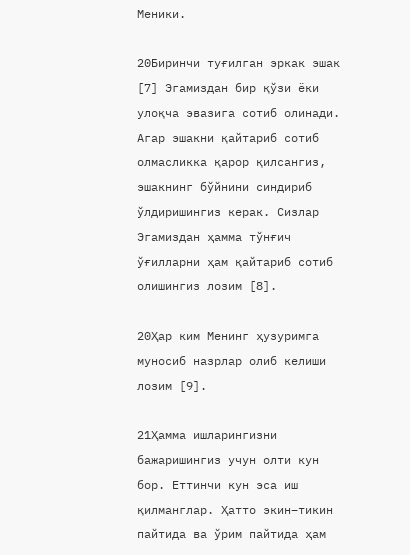Меники.

20Биринчи туғилган эркак эшак [7] Эгамиздан бир қўзи ёки улоқча эвазига сотиб олинади. Агар эшакни қайтариб сотиб олмасликка қарор қилсангиз, эшакнинг бўйнини синдириб ўлдиришингиз керак. Сизлар Эгамиздан ҳамма тўнғич ўғилларни ҳам қайтариб сотиб олишингиз лозим [8].

20Ҳар ким Менинг ҳузуримга муносиб назрлар олиб келиши лозим [9].

21Ҳамма ишларингизни бажаришингиз учун олти кун бор. Еттинчи кун эса иш қилманглар. Ҳатто экин–тикин пайтида ва ўрим пайтида ҳам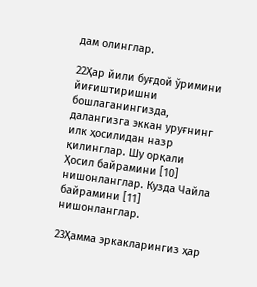дам олинглар.

22Ҳар йили буғдой ўримини йиғиштиришни бошлаганингизда, далангизга эккан уруғнинг илк ҳосилидан назр қилинглар. Шу орқали Ҳосил байрамини [10] нишонланглар. Кузда Чайла байрамини [11] нишонланглар.

23Ҳамма эркакларингиз ҳар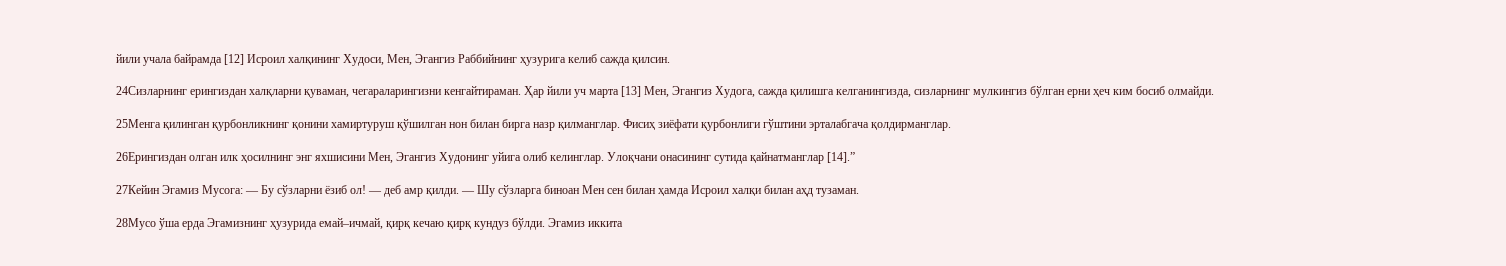йили учала байрамда [12] Исроил халқининг Худоси, Мен, Эгангиз Раббийнинг ҳузурига келиб сажда қилсин.

24Сизларнинг ерингиздан халқларни қуваман, чегараларингизни кенгайтираман. Ҳар йили уч марта [13] Мен, Эгангиз Худога, сажда қилишга келганингизда, сизларнинг мулкингиз бўлган ерни ҳеч ким босиб олмайди.

25Менга қилинган қурбонликнинг қонини хамиртуруш қўшилган нон билан бирга назр қилманглар. Фисиҳ зиёфати қурбонлиги гўштини эрталабгача қолдирманглар.

26Ерингиздан олган илк ҳосилнинг энг яхшисини Мен, Эгангиз Худонинг уйига олиб келинглар. Улоқчани онасининг сутида қайнатманглар [14].”

27Кейин Эгамиз Мусога: — Бу сўзларни ёзиб ол! — деб амр қилди. — Шу сўзларга биноан Мен сен билан ҳамда Исроил халқи билан аҳд тузаман.

28Мусо ўша ерда Эгамизнинг ҳузурида емай–ичмай, қирқ кечаю қирқ кундуз бўлди. Эгамиз иккита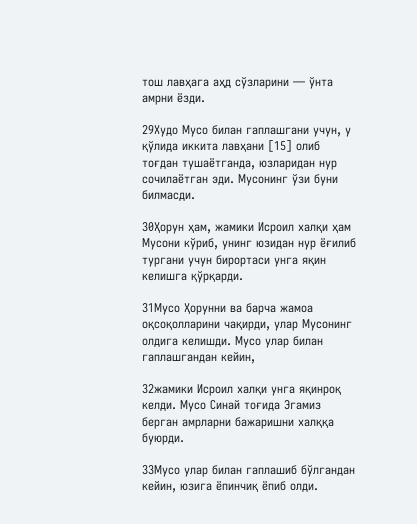тош лавҳага аҳд сўзларини — ўнта амрни ёзди.

29Худо Мусо билан гаплашгани учун, у қўлида иккита лавҳани [15] олиб тоғдан тушаётганда, юзларидан нур сочилаётган эди. Мусонинг ўзи буни билмасди.

30Ҳорун ҳам, жамики Исроил халқи ҳам Мусони кўриб, унинг юзидан нур ёғилиб тургани учун бирортаси унга яқин келишга қўрқарди.

31Мусо Ҳорунни ва барча жамоа оқсоқолларини чақирди, улар Мусонинг олдига келишди. Мусо улар билан гаплашгандан кейин,

32жамики Исроил халқи унга яқинроқ келди. Мусо Синай тоғида Эгамиз берган амрларни бажаришни халққа буюрди.

33Мусо улар билан гаплашиб бўлгандан кейин, юзига ёпинчиқ ёпиб олди.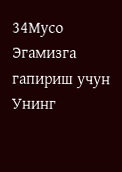34Мусо Эгамизга гапириш учун Унинг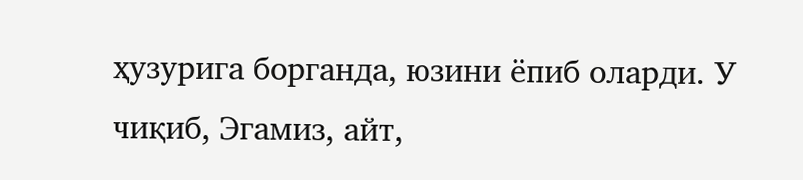ҳузурига борганда, юзини ёпиб оларди. У чиқиб, Эгамиз, айт,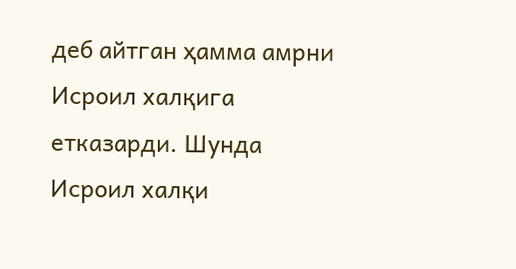деб айтган ҳамма амрни Исроил халқига етказарди. Шунда Исроил халқи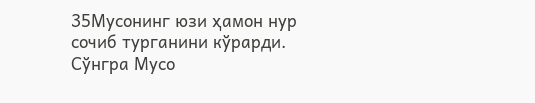35Мусонинг юзи ҳамон нур сочиб турганини кўрарди. Сўнгра Мусо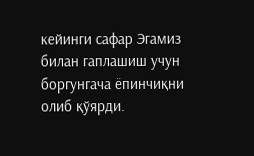кейинги сафар Эгамиз билан гаплашиш учун боргунгача ёпинчиқни олиб қўярди.